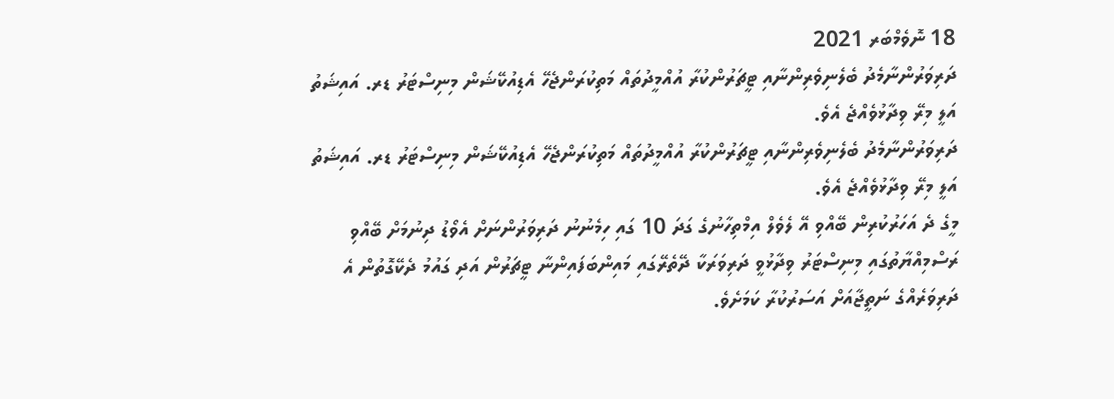18 ނޮވެމްބަރ 2021
ދަރިވަރުންނާމެދު ބެލެނިވެރިންނާއި ޓީޗަރުންކުރާ އުއްމީދުތައް މަތިކުރަންޖެހޭ އެޑިއުކޭޝަން މިނިސްޓަރު ޑރ. އައިޝަތު އަލީ މިރޭ ވިދާޅުވެއްޖެ އެވެ.
ދަރިވަރުންނާމެދު ބެލެނިވެރިންނާއި ޓީޗަރުންކުރާ އުއްމީދުތައް މަތިކުރަންޖެހޭ އެޑިއުކޭޝަން މިނިސްޓަރު ޑރ. އައިޝަތު އަލީ މިރޭ ވިދާޅުވެއްޖެ އެވެ.
މީގެ ދެ އަހަރުކުރިން ބޭއްވި އޭ ލެވެލް އިމްތިހާނުގެ ގަދަ 10 ގައި ހިމެނުނު ދަރިވަރުންނަށް އެވޯޑު ދިނުމަށް ބޭއްވި ރަސްމިއްޔާތުގައި މިނިސްޓަރު ވިދާޅުވީ ދަރިވަރަކާ ދޭތެރޭގައި މައިންބަފައިންނާ ޓީޗަރުން އަދި ގައުމު ދެކޭގޮތުން އެ ދަރިވަރެއްގެ ނަތީޖާއަށް އަސަރުކުރާ ކަމަށެވެ.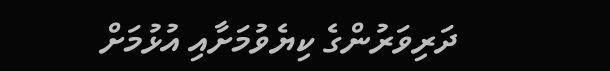ދަރިވަރުންގެ ކިޔެވުމަށާއި އުޅުމަށް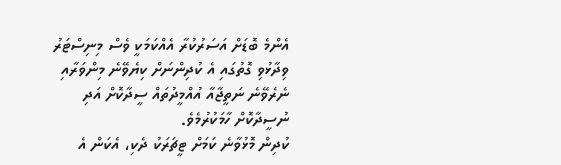އެންމެ ބޮޑަށް އަސަރުކުރާ އެއްކަމަކީ ވެސް މިނިސްޓަރު ވިދާޅުވި ގޮތުގައި އެ ކުދިންނަށް ކިޔެވޭނެ މިންވަރާއި ނެރެވޭނެ ނަތީޖާއާ އުއްމީދުތައް ސީދާކޮށް އަދި ނުސީދާކޮށް ހާމަކުރުމެވެ.
ކުދިން މޮޅުވާނެ ކަމަށް ޓީޗަރަކު ދެކި، އެކަން އެ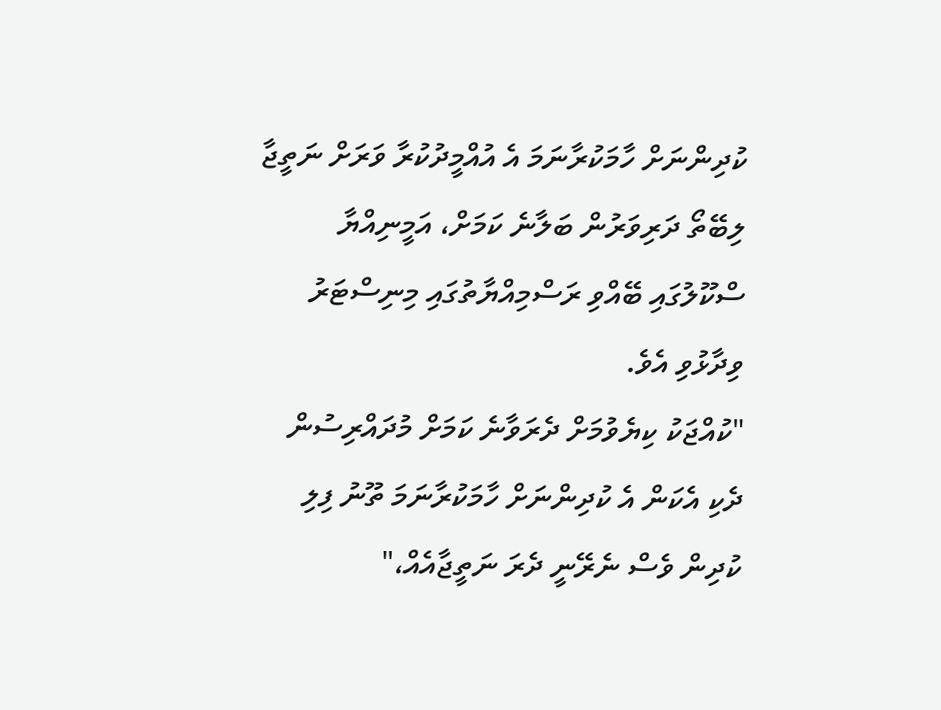ކުދިންނަށް ހާމަކުރާނަމަ އެ އުއްމީދުކުރާ ވަރަށް ނަތީޖާ ލިބޭތޯ ދަރިވަރުން ބަލާނެ ކަމަށް، އަމީނިއްޔާ ސްކޫލުގައި ބޭއްވި ރަސްމިއްޔާތުގައި މިނިސްޓަރު ވިދާޅުވި އެވެ.
"ކުއްޖަކު ކިޔެވުމަށް ދެރަވާނެ ކަމަށް މުދައްރިސުން ދެކި އެކަން އެ ކުދިންނަށް ހާމަކުރާނަމަ ތޫނު ފިލި ކުދިން ވެސް ނެރޭނީ ދެރަ ނަތީޖާއެއް،"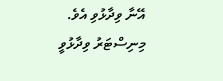އޭނާ ވިދާޅުވި އެވެ.
މިނިސްޓަރު ވިދާޅުވީ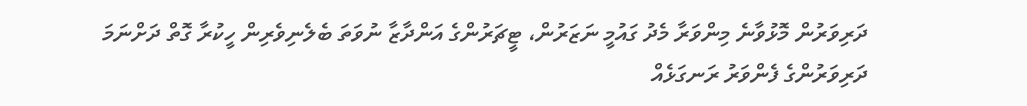ދަރިވަރުން މޮޅުވާނެ މިންވަރާ މެދު ގައުމީ ނަޒަރުން، ޓީޗަރުންގެ އަންދާޒާ ނުވަތަ ބެލެނިވެރިން ހީކުރާ ގޮތް ދަށްނަމަ ދަރިވަރުންގެ ފެންވަރު ރަނގަޅެއް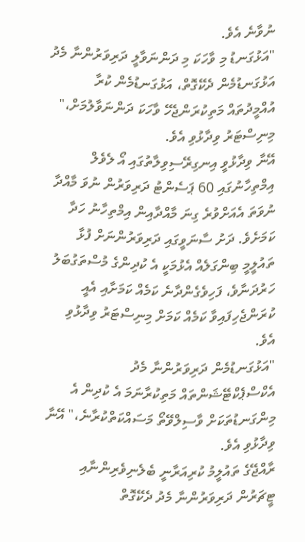ނުވާނެ އެވެ.
"އަޅުގަނޑު މި ވާހަކަ މި ދަންނަވާލީ ދަރިވަރުންނާ މެދު އަޅުގަނޑުމެން ދެކޭގޮތް، އަޅުގަނޑުމެން ކުރާ އުއްމީދުތައް މަތިކުރަންޖެހޭ ވާހަކަ ދަންނަވާލުމަށް،" މިނިސްޓަރު ވިދާޅުވި އެވެ.
އޭނާ ވިދާޅުވީ އިނގިރޭސިވިލާތުގައި އޯ ލެވެލް އިމްތިހާނުގައި 60 ޕަސެންޓު ދަރިވަރުން ނުވަ މާއްދާ ނުވަތަ އެއަށްވުރެ ގިނަ މާއްދާއިން އިމްތިހާނު ހަދާ ކަމަށެވެ. ދަށު ސާނަވީގައި ދަރިވަރުންނަށް ފުޅާ ތައުލީމީ ބިންގަލެއް އެޅުމަކީ އެ ކުދިންގެ މުސްތަގުބަލު ހަރުދަނާވެ، ފަހިވެގެންދާނެ ކަމެއް ކަމަށާއި އެއީ ކުރަންޖެހިފައިވާ ކަމެއް ކަމަށް މިނިސްޓަރު ވިދާޅުވި އެވެ.
"އަޅުގަނޑުމެން ދަރިވަރުންނާ މެދު އެކްސްޕެކްޓޭޝަންތައް މަތިކުރާނަމަ އެ ކުދިން އެ މިންގަނޑުތަކަށް ވާސިލްވޭތޯ މަސައްކަތްކުރާނެ،" އޭނާ ވިދާޅުވި އެވެ.
ރާއްޖޭގެ ތައުލީމު ކުރިއަރާނީ ބެލެނިވެރިންނާއި ޓީޗަރުން ދަރިވަރުންނާ މެދު ދެކޭގޮތް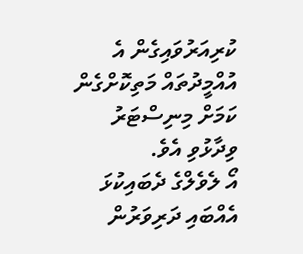ކުރިއަރުވައިގެން އެ އުއްމީދުތައް މަތިކޮށްގެން ކަމަށް މިނިސްޓަރު ވިދާޅުވި އެވެ.
އޯ ލެވެލްގެ ދެބައިކުޅަ އެއްބައި ދަރިވަރުން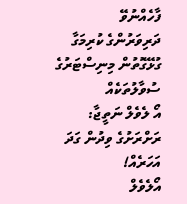ފާހެއްނުވޭ
ދަރިވަރުންގެ ކުރިމަގާ ގުޅޭގޮތުން މިނިސްޓަރުގެ ސުވާލުތަކެއް
އޯ ލެވެލް ނަތީޖާ: ރަށްރަށުގެ ވިދުން ގަދަ އަހަރެއް!
އޯލެވެލް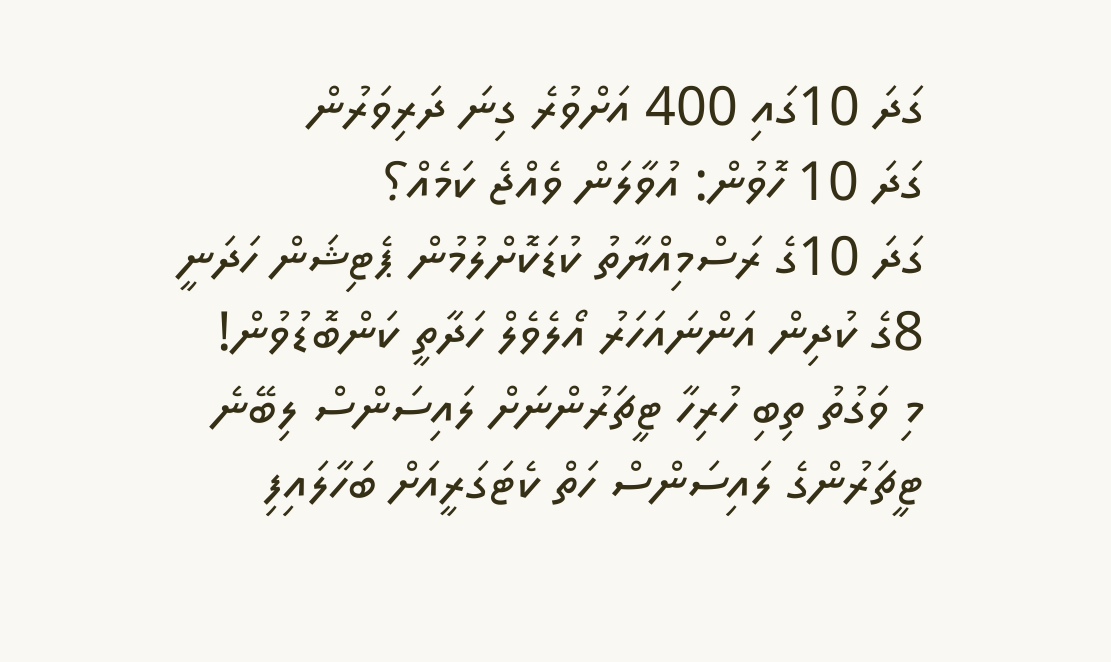ގަދަ 10ގައި 400 އަށްވުރެ ގިނަ ދަރިވަރުން
ގަދަ 10 ހޮވުން: އުވާލަން ވެއްޖެ ކަމެއް؟
ގަދަ 10ގެ ރަސްމިއްޔާތު ކުޑަކޮށްލުމުން ޕެޓިޝަން ހަދަނީ
8ގެ ކުދިން އަންނައަހަރު އޯލެވެލް ހަދާތީ ކަންބޮޑުވުން!
މި ވަގުތު ތިބި ހުރިހާ ޓީޗަރުންނަށް ލައިސަންސް ލިބޭނެ
ޓީޗަރުންގެ ލައިސަންސް ހަތް ކެޓަގަރީއަށް ބަހާލައިފި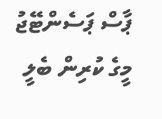ޕާސް ޕަސެންޓޭޖު މީގެ ކުރިން ބެލީ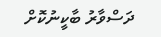ދަސްވާރު ބާކީނުކޮށް